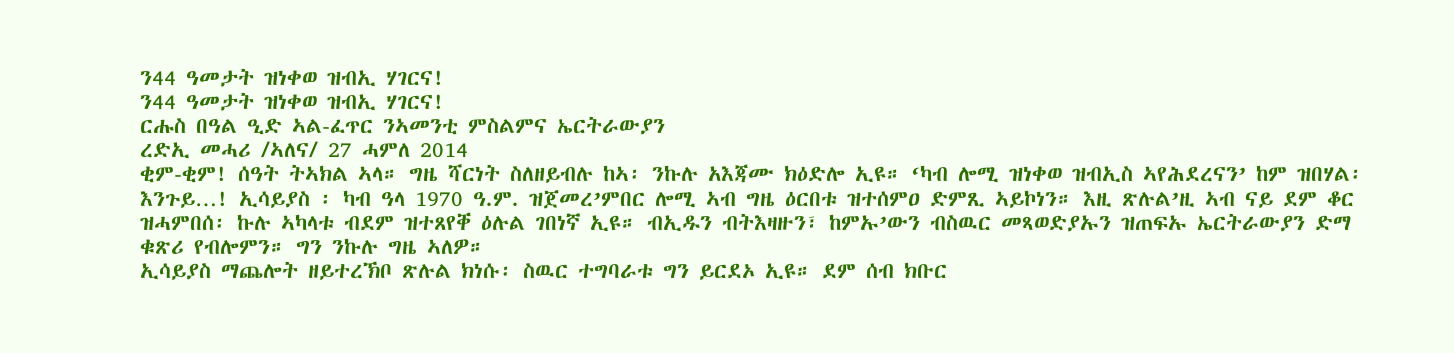ን44 ዓመታት ዝነቀወ ዝብኢ ሃገርና!
ን44 ዓመታት ዝነቀወ ዝብኢ ሃገርና!
ርሑስ በዓል ዒድ ኣል-ፈጥር ንኣመንቲ ምስልምና ኤርትራውያን
ረድኢ መሓሪ /ኣለና/ 27 ሓምለ 2014
ቂም-ቂም! ሰዓት ትኣክል ኣላ። ግዜ ሻርነት ስለዘይብሉ ከኣ፡ ንኩሉ አእጃሙ ክዕድሎ ኢዩ። ‘ካብ ሎሚ ዝነቀወ ዝብኢስ ኣየሕደረናን’ ከም ዝበሃል፡ እንጉይ…! ኢሳይያስ ፡ ካብ ዓላ 1970 ዓ.ም. ዝጀመረ’ምበር ሎሚ ኣብ ግዜ ዕርበቱ ዝተሰምዐ ድምጺ ኣይኮነን። እዚ ጽሉል’ዚ ኣብ ናይ ደም ቆር ዝሓምበሰ፡ ኩሉ ኣካላቱ ብደም ዝተጸየቐ ዕሉል ገበነኛ ኢዩ። ብኢዱን ብትእዛዙን፣ ከምኡ’ውን ብስዉር መጻወድያኡን ዝጠፍኡ ኤርትራውያን ድማ ቁጽሪ የብሎምን። ግን ንኩሉ ግዜ ኣለዎ።
ኢሳይያስ ማጨሎት ዘይተረኽቦ ጽሉል ክነሱ፡ ስዉር ተግባራቱ ግን ይርደኦ ኢዩ። ደም ሰብ ክቡር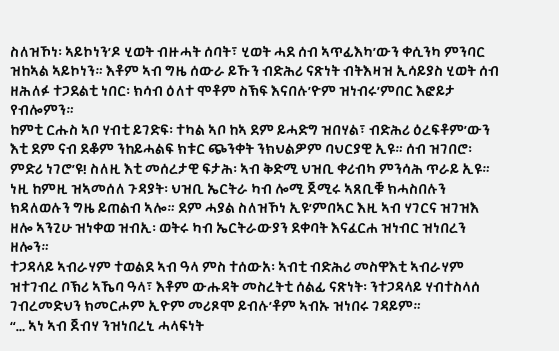ስለዝኾነ፡ ኣይኮነን’ዶ ሂወት ብዙሓት ሰባት፣ ሂወት ሓደ ሰብ ኣጥፊእካ’ውን ቀሲንካ ምንባር ዝከኣል ኣይኮነን። እቶም ኣብ ግዜ ሰውራ ይኹን ብድሕሪ ናጽነት ብትእዛዝ ኢሳይያስ ሂወት ሰብ ዘሕለፉ ተጋደልቲ ነበር፡ ክሳብ ዕለተ ሞቶም ስኽፍ እናበሉ’ዮም ዝነብሩ’ምበር እፎይታ የብሎምን።
ከምቲ ርሑስ ኣቦ ሃብቲ ይገድፍ፡ ተካል ኣቦ ከኣ ደም ይሓድግ ዝበሃል፣ ብድሕሪ ዕረፍቶም’ውን እቲ ደም ናብ ደቆም ንከይሓልፍ ክቱር ጭንቀት ንክህልዎም ባህርያዊ ኢዩ። ሰብ ዝገበሮ፡ ምድሪ ነገሮ’ዩ! ስለዚ እቲ መሰረታዊ ፍታሕ፡ ኣብ ቅድሚ ህዝቢ ቀሪብካ ምንሳሕ ጥራይ ኢዩ። ነዚ ከምዚ ዝኣመሰለ ጉዳያት፡ ህዝቢ ኤርትራ ካብ ሎሚ ጀሚሩ ኣጸቢቑ ክሓስበሉን ክዳለወሉን ግዜ ይጠልብ ኣሎ። ደም ሓያል ስለዝኾነ ኢዩ’ምበኣር እዚ ኣብ ሃገርና ዝገዝእ ዘሎ ኣንጊሁ ዝነቀወ ዝብኢ፡ ወትሩ ካብ ኤርትራውያን ደቀባት እናፈርሐ ዝነብር ዝነበረን ዘሎን።
ተጋዳላይ ኣብራሃም ተወልደ ኣብ ዓላ ምስ ተሰውአ፡ ኣብቲ ብድሕሪ መስዋእቲ ኣብራሃም ዝተገብረ ቦኽሪ ኣኼባ ዓላ፣ እቶም ውሑዳት መስረትቲ ሰልፊ ናጽነት፡ ንተጋዳላይ ሃብተስላሰ ገብረመድህን ክመርሖም ኢዮም መሪጾሞ ይብሉ’ቶም ኣብኡ ዝነበሩ ገዳይም።
“… ኣነ ኣብ ጀብሃ ንዝነበረኒ ሓላፍነት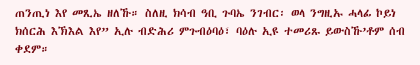ጠንጢነ እየ መጺኤ ዘለኹ። ስለዚ ክሳብ ዓቢ ጉባኤ ንገብር፡ ወላ ንግዚኡ ሓላፊ ኮይነ ክሰርሕ እኽእል እየ” ኢሉ ብድሕሪ ምጉብዕባዕ፣ ባዕሉ ኢዩ ተመሪጹ ይውስኹ’ቶም ሰብ ቀደም።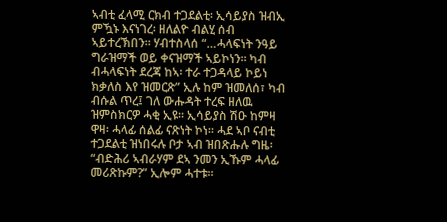ኣብቲ ፈላሚ ርክብ ተጋደልቲ፡ ኢሳይያስ ዝብኢ ምዃኑ እናነገረ፡ ዘለልዮ ብልሂ ሰብ ኣይተረኽበን። ሃብተስላሰ “…ሓላፍነት ንዓይ ግራዝማች ወይ ቀናዝማች ኣይኮነን። ካብ ብሓላፍነት ደረጃ ከኣ፡ ተራ ተጋዳላይ ኮይነ ክቃለስ እየ ዝመርጽ” ኢሉ ከም ዝመለሰ፣ ካብ ብሱል ጥረ፤ ገለ ውሑዳት ተረፍ ዘለዉ ዝምስክርዎ ሓቂ ኢዩ። ኢሳይያስ ሽዑ ከምዛ ዋዛ፡ ሓላፊ ሰልፊ ናጽነት ኮነ። ሓደ ኣቦ ናብቲ ተጋደልቲ ዝነበሩሉ ቦታ ኣብ ዝበጽሑሉ ግዜ፡ “ብድሕሪ ኣብራሃም ደኣ ንመን ኢኹም ሓላፊ መሪጽኩም?” ኢሎም ሓተቱ።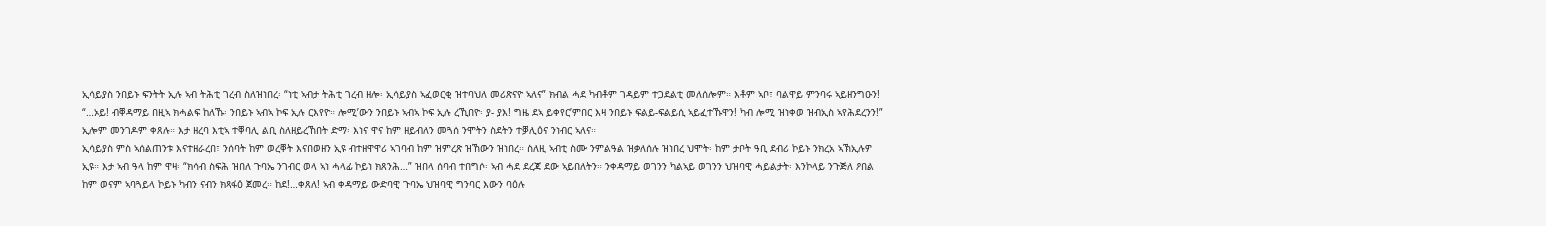ኢሳይያስ ንበይኑ ፍንትት ኢሉ ኣብ ትሕቲ ገረብ ስለዝነበረ፡ “ነቲ ኣብታ ትሕቲ ገረብ ዘሎ፡ ኢሳይያስ ኣፈወርቂ ዝተባህለ መሪጽናዮ ኣለና” ክብል ሓደ ካብቶም ገዳይም ተጋደልቲ መለሰሎም። እቶም ኣቦ፣ ባልዋይ ምንባሩ ኣይዘንግዑን! “…ኦይ! ብቐዳማይ በዚኣ ክሓልፍ ከለኹ፡ ንበይኑ ኣብኣ ኮፍ ኢሉ ርእየዮ። ሎሚ’ውን ንበይኑ ኣብኣ ኮፍ ኢሉ ረኺበዮ፡ ያ- ያእ! ግዜ ደኣ ይቀየር’ምበር እዛ ንበይኑ ፍልይ-ፍልይሲ ኣይፈተኹዋን! ካብ ሎሚ ዝነቀወ ዝብኢስ ኣየሕደረንን!” ኢሎም መንገዶም ቀጸሉ። እታ ዘረባ እቲኣ ተቐባሊ ልቢ ስለዘይረኸበት ድማ፡ እነና ዋና ከም ዘይብለን መጓሰ ንሞትን ስደትን ተቓሊዕና ንነብር ኣለና።
ኢሳይያስ ምስ ኣሰልጠንቱ እናተዘራረበ፣ ንሰባት ከም ወረቐት እናበወዘን ኢዩ ብተዘዋዋሪ ኣገባብ ከም ዝምረጽ ዝኸውን ዝነበረ። ስለዚ ኣብቲ ስሙ ንምልዓል ዝቃለሰሉ ዝነበረ ህሞት፡ ከም ታቦት ዓቢ ደብሪ ኮይኑ ንክረአ ኣኽኢሉዎ ኢዩ። እታ ኣብ ዓላ ከም ዋዛ፡ “ክሳብ ስፍሕ ዝበለ ጉባኤ ንገብር ወላ ኣነ ሓላፊ ኮይነ ክጸንሕ…” ዝበላ ሰባብ ተበግሶ፡ ኣብ ሓደ ደረጃ ደው ኣይበለትን። ንቀዳማይ ወገንን ካልኣይ ወገንን ህዝባዊ ሓይልታት፡ እንኮላይ ንጉጅለ ዖበል ከም ወናም ኣባጓይላ ኮይኑ ካብን ናብን ክጻፋዕ ጀመረ። ከደ!…ቀጸለ! ኣብ ቀዳማይ ውድባዊ ጉባኤ ህዝባዊ ግንባር እውን ባዕሉ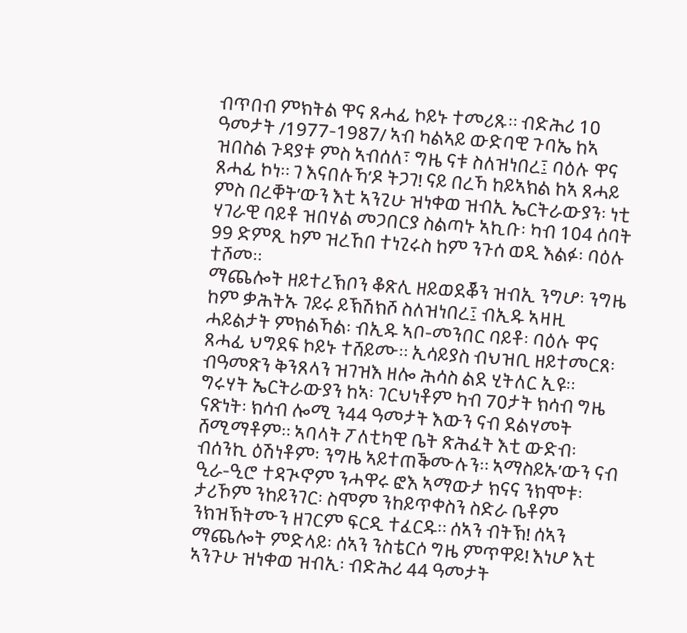ብጥበብ ምክትል ዋና ጸሓፊ ኮይኑ ተመሪጹ። ብድሕሪ 10 ዓመታት /1977-1987/ ኣብ ካልኣይ ውድባዊ ጉባኤ ከኣ ዝበስል ጉዳያቱ ምስ ኣብሰለ፣ ግዜ ናቱ ስለዝነበረ፤ ባዕሉ ዋና ጸሓፊ ኮነ። ገ እናበሉኻ’ዶ ትጋገ! ናይ በረኻ ከይኣክል ከኣ ጸሓይ ምስ በረቐት’ውን እቲ ኣንጊሁ ዝነቀወ ዝብኢ ኤርትራውያን፡ ነቲ ሃገራዊ ባይቶ ዝበሃል መጋበርያ ስልጣኑ ኣኪቡ፡ ካብ 104 ሰባት 99 ድምጺ ከም ዝረኸበ ተነጊሩስ ከም ንጉሰ ወዲ እልፉ፡ ባዕሉ ተሾመ።
ማጨሎት ዘይተረኽቦን ቆጽሊ ዘይወደቖን ዝብኢ ንግሆ፡ ንግዜ ከም ቃሕትኡ ገይሩ ይኽሽክሾ ስለዝነበረ፤ ብኢዱ ኣዛዚ ሓይልታት ምክልኻል፡ ብኢዱ ኣቦ-መንበር ባይቶ፡ ባዕሉ ዋና ጸሓፊ ህግደፍ ኮይኑ ተሸይሙ። ኢሳይያስ ብህዝቢ ዘይተመርጸ፡ ብዓመጽን ቅንጸላን ዝገዝእ ዘሎ ሕሳስ ልደ ሂትለር ኢዩ። ግሩሃት ኤርትራውያን ከኣ፡ ገርህነቶም ካብ 70ታት ክሳብ ግዜ ናጽነት፡ ክሳብ ሎሚ ን44 ዓመታት እውን ናብ ደልሃመት ሸሚማቶም። ኣባላት ፖለቲካዊ ቤት ጽሕፈት እቲ ውድብ፡ ብሰንኪ ዕሽነቶም፡ ንግዜ ኣይተጠቕሙሉን። ኣማስይኡ’ውን ናብ ዒራ-ዒሮ ተዳጒኖም ንሓዋሩ ፎእ ኣማውታ ክናና ንክሞቱ፡ ታሪኾም ንከይንገር፡ ስሞም ንከይጥቀስን ስድራ ቤቶም ንክዝኽትሙን ዘገርም ፍርዲ ተፈርዱ። ሰኣን ብትኽ! ሰኣን ማጨሎት ምድላይ፡ ሰኣን ንስቴርሶ ግዜ ምጥዋይ! እነሆ እቲ ኣንጉሁ ዝነቀወ ዝብኢ፡ ብድሕሪ 44 ዓመታት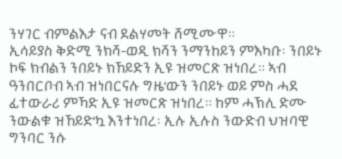ንሃገር ብምልእታ ናብ ደልሃመት ሸሚሙዋ።
ኢሳይያስ ቅድሚ ንክሻ-ወዲ ክሻን ንማንከይን ምእካቡ፡ ንበይኑ ኮፍ ክብልን ንበይኑ ክኸይድን ኢዩ ዝመርጽ ዝነበረ። ኣብ ዓንበርቦብ ኣብ ዝነበርናሉ ግዜ’ውን ንበይኑ ወይ ምስ ሓደ ፊተውራሪ ምኻድ ኢዩ ዝመርጽ ዝነበረ። ከም ሓኽሊ ድሙ ንውልቁ ዝኸይድ’ኳ እንተነበረ፡ ኢሉ ኢሉስ ንውድብ ህዝባዊ ግንባር ንሱ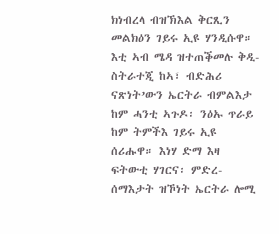ክነብረላ ብዝኽእል ቅርጺን መልክዕን ገይሩ ኢዩ ሃንዲሱዋ። እቲ ኣብ ሜዳ ዝተጠቕመሉ ቅዲ-ስትራተጂ ከኣ፣ ብድሕሪ ናጽነት’ውን ኤርትራ ብምልእታ ከም ሓንቲ ኣጉዶ፡ ንዕኡ ጥራይ ከም ትምችእ ገይሩ ኢዩ ሰሪሑዋ። እነሃ ድማ እዛ ፍትውቲ ሃገርና፡ ምድረ- ሰማእታት ዝኾነት ኤርትራ ሎሚ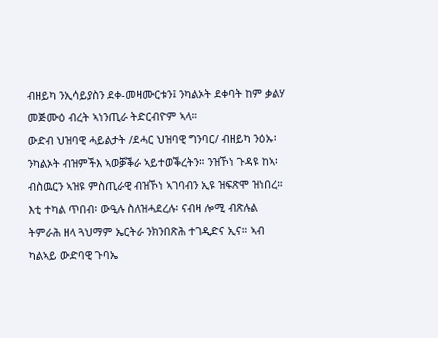ብዘይካ ንኢሳይያስን ደቀ-መዛሙርቱን፤ ንካልኦት ደቀባት ከም ቃልሃ መጅሙዕ ብረት ኣነንጢራ ትድርብዮም ኣላ።
ውድብ ህዝባዊ ሓይልታት /ደሓር ህዝባዊ ግንባር/ ብዘይካ ንዕኡ፡ ንካልኦት ብዝምችእ ኣወቓቕራ ኣይተወቕረትን። ንዝኾነ ጉዳዩ ከኣ፡ ብስዉርን ኣዝዩ ምስጢራዊ ብዝኾነ ኣገባብን ኢዩ ዝፍጽሞ ዝነበረ። እቲ ተካል ጥበብ፡ ውዒሉ ስለዝሓደረሉ፡ ናብዛ ሎሚ ብጽሉል ትምራሕ ዘላ ጓህማም ኤርትራ ንክንበጽሕ ተገዲድና ኢና። ኣብ ካልኣይ ውድባዊ ጉባኤ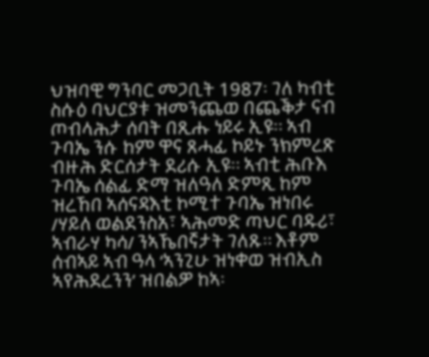ህዝባዊ ግንባር መጋቢት 1987፡ ገለ ካብቲ ስሱዕ ባህርያቱ ዝመንጨወ በጨቕታ ናብ ጦብላሕታ ሰባት በጺሑ ነይሩ ኢዩ። ኣብ ጉባኤ ንሱ ከም ዋና ጸሓፊ ኮይኑ ንክምረጽ ብዙሕ ድርሰታት ደሪሱ ኢዩ። ኣብቲ ሕቡእ ጉባኤ ሰልፊ ድማ ዝለዓለ ድምጺ ከም ዝረኸበ ኣሰናዳእቲ ኮሚተ ጉባኤ ዝነበሩ /ሃይለ ወልደንስአ፣ ኣሕመድ ጣህር ባዱሪ፣ ኣብራሃ ካሳ/ ንኣኼበኛታት ገለጹ። እቶም ሰብኣይ ኣብ ዓላ ‘ኣንጊሁ ዝነቀወ ዝብኢስ ኣየሕደረንን’ ዝበልዎ ከኣ፡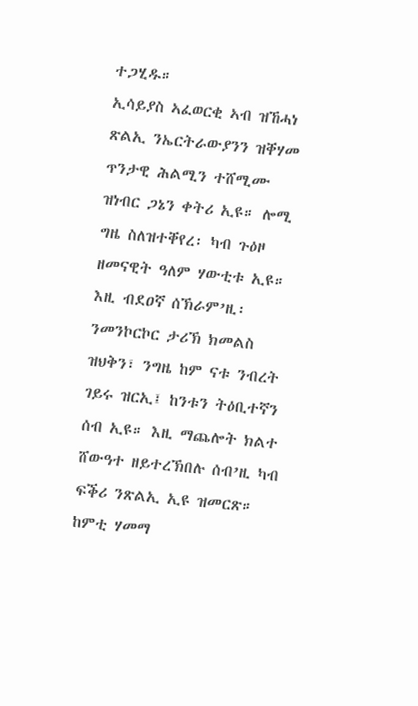ተጋሂዱ።
ኢሳይያስ ኣፈወርቂ ኣብ ዝኸሓነ ጽልኢ ንኤርትራውያንን ዝቐሃመ ጥንታዊ ሕልሚን ተሸሚሙ ዝነብር ጋኔን ቀትሪ ኢዩ። ሎሚ ግዜ ስለዝተቐየረ፡ ካብ ጉዕዞ ዘመናዊት ዓለም ሃውቲቱ ኢዩ። እዚ ብደዐኛ ሰኽራም’ዚ፡ ንመንኮርኮር ታሪኽ ክመልስ ዝህቅን፣ ንግዜ ከም ናቱ ንብረት ገይሩ ዝርኢ፤ ከንቱን ትዕቢተኛን ሰብ ኢዩ። እዚ ማጨሎት ክልተ ሸውዓተ ዘይተረኽበሉ ሰብ’ዚ ካብ ፍቕሪ ንጽልኢ ኢዩ ዝመርጽ። ከምቲ ሃመማ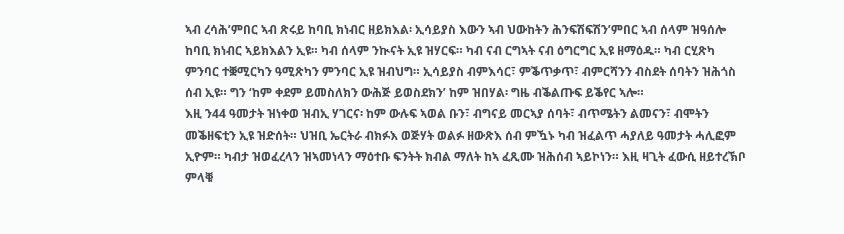ኣብ ረሳሕ’ምበር ኣብ ጽሩይ ከባቢ ክነብር ዘይክእል፡ ኢሳይያስ እውን ኣብ ህውከትን ሕንፍሽፍሽን’ምበር ኣብ ሰላም ዝዓሰሎ ከባቢ ክነብር ኣይክእልን ኢዩ። ካብ ሰላም ንኲናት ኢዩ ዝሃርፍ። ካብ ናብ ርግኣት ናብ ዕግርግር ኢዩ ዘማዕዱ። ካብ ርሂጽካ ምንባር ተቛሚርካን ዓሚጽካን ምንባር ኢዩ ዝብህግ። ኢሳይያስ ብምእሳር፣ ምቕጥቃጥ፣ ብምርሻንን ብስደት ሰባትን ዝሕጎስ ሰብ ኢዩ። ግን ‘ከም ቀደም ይመስለክን ውሕጅ ይወስደክን’ ከም ዝበሃል፡ ግዜ ብቕልጡፍ ይቕየር ኣሎ።
እዚ ን44 ዓመታት ዝነቀወ ዝብኢ ሃገርና፡ ከም ውሉፍ ኣወል ቡን፣ ብግናይ መርኣያ ሰባት፣ ብጥሜትን ልመናን፣ ብሞትን መቕዘፍቲን ኢዩ ዝድሰት። ህዝቢ ኤርትራ ብክፉእ ወጅሃት ወልፉ ዘውጽእ ሰብ ምዃኑ ካብ ዝፈልጥ ሓያለይ ዓመታት ሓሊፎም ኢዮም። ካብታ ዝወፈረላን ዝኣመነላን ማዕተቡ ፍንትት ክብል ማለት ከኣ ፈጺሙ ዝሕሰብ ኣይኮነን። እዚ ዛጊት ፈውሲ ዘይተረኽቦ ምላቑ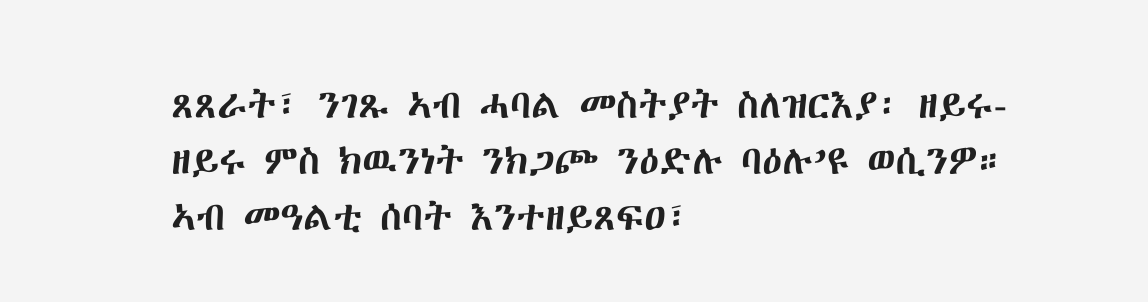ጸጸራት፣ ንገጹ ኣብ ሓባል መስትያት ስለዝርእያ፡ ዘይሩ-ዘይሩ ምስ ክዉንነት ንክጋጮ ንዕድሉ ባዕሉ’ዩ ወሲንዎ።
ኣብ መዓልቲ ሰባት እንተዘይጸፍዐ፣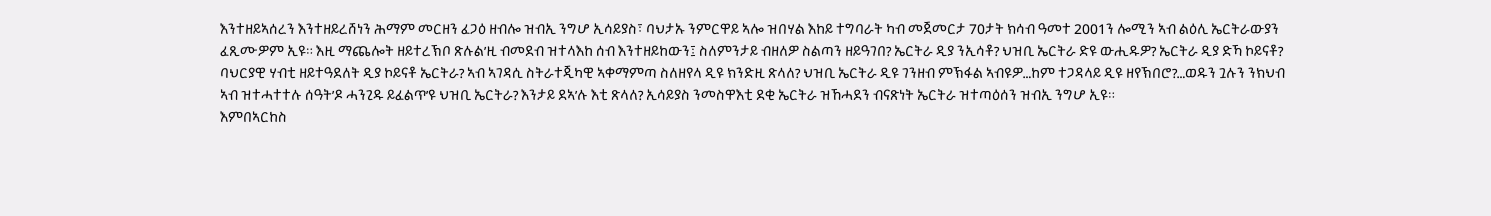እንተዘይኣሰረን እንተዘይረሸነን ሕማም መርዘን ፈጋዕ ዘብሎ ዝብኢ ንግሆ ኢሳይያስ፣ ባህታኡ ንምርዋይ ኣሎ ዝበሃል እከይ ተግባራት ካብ መጀመርታ 70ታት ክሳብ ዓመተ 2001ን ሎሚን ኣብ ልዕሊ ኤርትራውያን ፈጺሙዎም ኢዩ። እዚ ማጨሎት ዘይተረኽቦ ጽሉል’ዚ ብመደብ ዝተላእከ ሰብ እንተዘይከውን፤ ስለምንታይ ብዘለዎ ስልጣን ዘይዓገበ? ኤርትራ ዲያ ንኢሳቶ? ህዝቢ ኤርትራ ድዩ ውሒዱዎ? ኤርትራ ዲያ ድኻ ኮይናቶ? ባህርያዊ ሃብቲ ዘይተዓደለት ዲያ ኮይናቶ ኤርትራ? ኣብ ኣገዳሲ ስትራተጂካዊ ኣቀማምጣ ስለዘየላ ዲዩ ክንድዚ ጽላለ? ህዝቢ ኤርትራ ዲዩ ገንዘብ ምኽፋል ኣብዩዎ…ከም ተጋዳላይ ዲዩ ዘየኽበሮ?…ወዱን ጓሉን ንክህብ ኣብ ዝተሓተተሉ ሰዓት’ዶ ሓንጊዱ ይፈልጥ’ዩ ህዝቢ ኤርትራ? እንታይ ደኣ’ሉ እቲ ጽላለ? ኢሳይያስ ንመስዋእቲ ደቂ ኤርትራ ዝኸሓደን ብናጽነት ኤርትራ ዝተጣዕሰን ዝብኢ ንግሆ ኢዩ።
እምበኣርከስ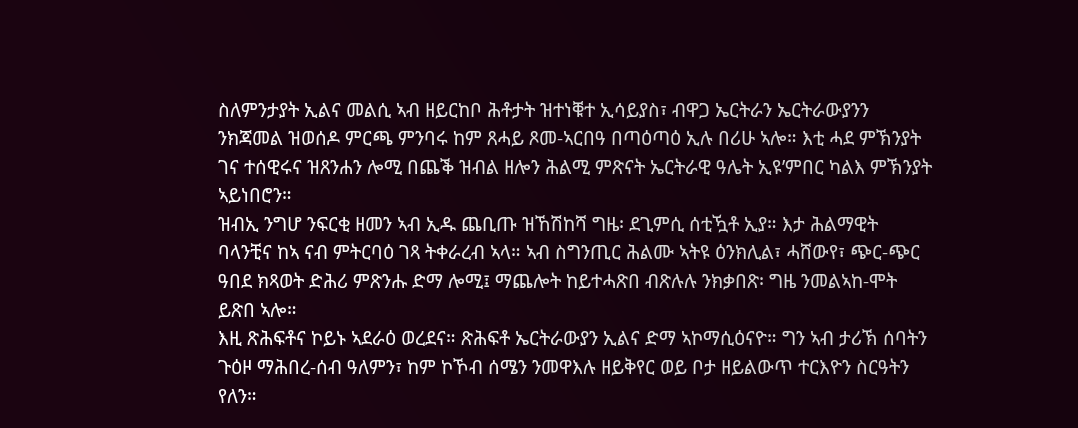ስለምንታያት ኢልና መልሲ ኣብ ዘይርከቦ ሕቶታት ዝተነቑተ ኢሳይያስ፣ ብዋጋ ኤርትራን ኤርትራውያንን ንክጃመል ዝወሰዶ ምርጫ ምንባሩ ከም ጸሓይ ጾመ-ኣርበዓ በጣዕጣዕ ኢሉ በሪሁ ኣሎ። እቲ ሓደ ምኽንያት ገና ተሰዊሩና ዝጸንሐን ሎሚ በጨቕ ዝብል ዘሎን ሕልሚ ምጽናት ኤርትራዊ ዓሌት ኢዩ’ምበር ካልእ ምኽንያት ኣይነበሮን።
ዝብኢ ንግሆ ንፍርቂ ዘመን ኣብ ኢዱ ጨቢጡ ዝኸሽከሻ ግዜ፡ ደጊምሲ ሰቲዃቶ ኢያ። እታ ሕልማዊት ባላንቺና ከኣ ናብ ምትርባዕ ገጻ ትቀራረብ ኣላ። ኣብ ስግንጢር ሕልሙ ኣትዩ ዕንክሊል፣ ሓሸውየ፣ ጭር-ጭር ዓበደ ክጻወት ድሕሪ ምጽንሑ ድማ ሎሚ፤ ማጨሎት ከይተሓጽበ ብጽሉሉ ንክቃበጽ፡ ግዜ ንመልኣከ-ሞት ይጽበ ኣሎ።
እዚ ጽሕፍቶና ኮይኑ ኣደራዕ ወረደና። ጽሕፍቶ ኤርትራውያን ኢልና ድማ ኣኮማሲዕናዮ። ግን ኣብ ታሪኽ ሰባትን ጉዕዞ ማሕበረ-ሰብ ዓለምን፣ ከም ኮኾብ ሰሜን ንመዋእሉ ዘይቅየር ወይ ቦታ ዘይልውጥ ተርእዮን ስርዓትን የለን።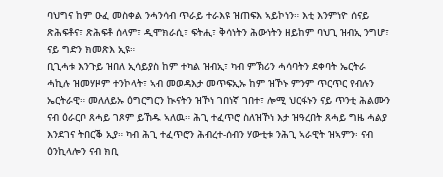ባህግና ከም ዑፈ መስቀል ንሓንሳብ ጥራይ ተራእዩ ዝጠፍእ ኣይኮነን። እቲ እንምነዮ ሰናይ ጽሕፍቶና፣ ጽሕፍቶ ሰላም፣ ዲሞክራሲ፣ ፍትሒ፣ ቅሳነትን ሕውነትን ዘይከም ባህጊ ዝብኢ ንግሆ፣ ናይ ግድን ክመጽእ ኢዩ።
ቢጊሓቱ እንጉይ ዝበለ ኢሳይያስ ከም ተካል ዝብኢ፣ ካብ ምኽሪን ሓሳባትን ደቀባት ኤርትራ ሓኪሉ ዝመሃዞም ተንኮላት፣ ኣብ መወዳእታ መጥፍኢኡ ከም ዝኾኑ ምንም ጥርጥር የብሉን ኤርትራዊ። መለለይኡ ዕግርግርን ኲናትን ዝኾነ ገበነኛ ገበተ፣ ሎሚ ህርፋኑን ናይ ጥንቲ ሕልሙን ናብ ዕራርቦ ጸሓይ ገጾም ይኸዱ ኣለዉ። ሕጊ ተፈጥሮ ስለዝኾነ እታ ዝዓረበት ጸሓይ ግዜ ሓልያ እንደገና ትበርቕ ኢያ። ካብ ሕጊ ተፈጥሮን ሕብረተ-ሰብን ሃውቲቱ ንሕጊ ኣራዊት ዝኣምን፡ ናብ ዕንኪላሎን ናብ ክቢ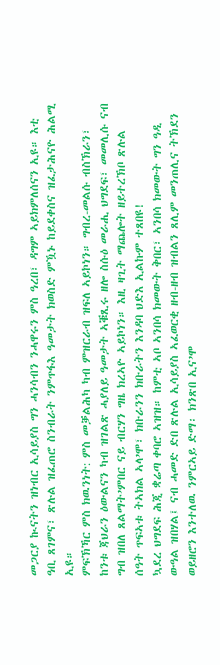መጋርያ ኲናትን ዝነብር ኢሳይያስ ግን ሓንሳብን ንሓዋሩን ምስ ዓረበ፣ ዳግም ኣይክምለሰናን ኢዩ። እቲ ዓቢ ጸገምና፣ ጽሉል ዝፈጠሮ ስንብራት ንምጥፋእ ዓመታት ክወስድ ምዃኑ ከይደቀስና ዝፈታሕናዮ ሕልሚ ኢዩ።
ምፍኽኻር ምስ ክዉንነት: ምስ መቓልሕካ ካብ ምዝርራብ ዝፍለ ኣይኮነን። ግብረ-መልሱ ብስኽራን፣ ከንቱ ጃህራን ዕውልናን ካብ ዝገልጽ ሓያለይ ዓመታት ኣቑጺሩ ዘሎ ስሱዕ መራሒ ህግደፍ፣ መመሊሱ ናብ ግብ ዝበለ ጸልማት’ምበር ናይ ብርሃን ግዜ ክረኣዮ ኣይኮነን። እዚ ዛጊት ማጨሎት ዘይተረኽቦ ጽሉል ሰዓት ጥፍኣቱ ትኣክል ኣላ’ሞ፣ ክቡራንን ክቡራትን እንዳባ ህድእ ኢልኩም ተጸበዩ!
ኳደረ ህግደፍ ሕጂ ቋሬጣ ቀባሮ ኣዝዝ። ከምቲ ኣቦ ኣንበሳ ክመውት ቅበር፣ ኣንበሳ ክመውት ግን ዓዲ ውዓል ዝበሃል፤ ናብ ሓመድ ድበ ጽሉል ኢሳይያስ ኣፈወርቂ ዘብ-ዘብ ዝብልን ጸሊም መንጠሊና ትኽደን ወይዘሮን እንተለዉ ንምርኣይ ድማ፡ ክንጽበ ኢና’ሞ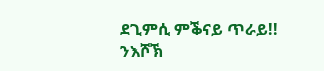ደጊምሲ ምቕናይ ጥራይ!!
ንእሾኽ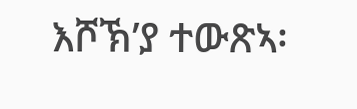እሾኽ’ያ ተውጽኣ፡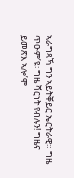ኣራግጻኻ ግን ኣይትቐይር ኤርትራዊ። ግዜ ጥዑም’ዩ፡ ግዜ ሻርነት የብሉን! ግዜና ይመጽእ ኣሎ’ሞ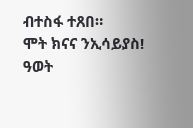ብተስፋ ተጸበ።
ሞት ክናና ንኢሳይያስ!
ዓወት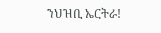ንህዝቢ ኤርትራ!